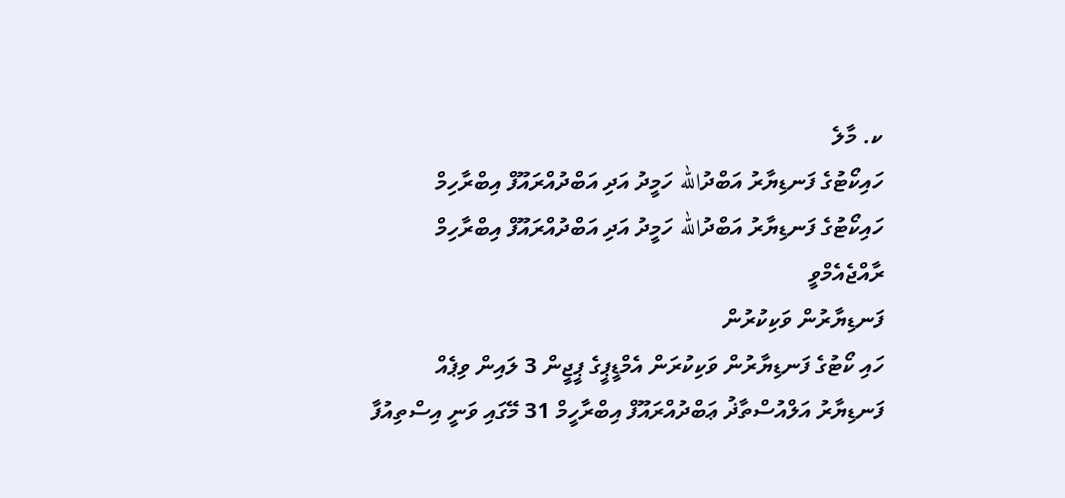ކ. މާލެ
ހައިކޯޓުގެ ފަނޑިޔާރު އަބްދުالله ހަމީދު އަދި އަބްދުއްރައޫފް އިބްރާހިމް
ހައިކޯޓުގެ ފަނޑިޔާރު އަބްދުالله ހަމީދު އަދި އަބްދުއްރައޫފް އިބްރާހިމް
ރާއްޖެއެމްވީ
ފަނޑިޔާރުން ވަކިކުރުން
ހައި ކޯޓުގެ ފަނޑިޔާރުން ވަކިކުރަން އެމްޑީޕީގެ ޕީޖީން 3 ލައިން ވިޕެއް
ފަނޑިޔާރު އަލްއުސްތާޛު ޢަބްދުއްރައޫފް އިބްރާހީމް 31 މޭގައި ވަނީ އިސްތިއުފާ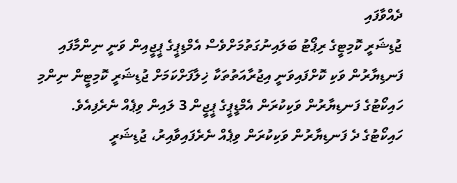ދެއްވާފައި
ޖުޑިޝަރީ ކޮމިޓީގެ ރިޕޯޓު ބަލައިނުގަތުމަށްވެސް އެމްޑިޕީގެ ޕީޖީއިން ވަނީ ނިންމާފައި
ފަނޑިޔާރުން ވަކި ކޮށްފައިވަނީ އިޖުރާއަތުތަކާ ޚިލާފަށްކަމަށް ޖުޑިޝަރީ ކޮމިޓީން ނިންމި
ހައިކޯޓުގެ ފަނޑިޔާރުން ވަކިކުރަން އެމްޑީޕީގެ ޕީޖީން 3 ލައިން ވިޕެއް ނެރެފިއެވެ.
ހައިކޯޓުގެ ދެ ފަނޑިޔާރުން ވަކިކުރަން ވިޕެއް ނެރެފައިވާއިރު، ޖުޑިޝަރީ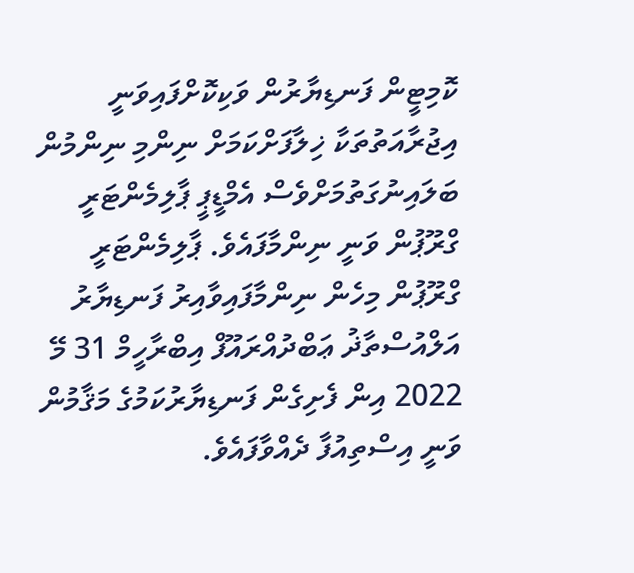ކޮމިޓީން ފަނޑިޔާރުން ވަކިކޮށްފައިވަނީ އިޖުރާއަތުތަކާ ޚިލާފަށްކަމަށް ނިންމި ނިންމުން ބަލައިނުގަތުމަށްވެސް އެމްޑީޕީ ޕާލިމެންޓަރީ ގްރޫޕުން ވަނީ ނިންމާފައެވެ. ޕާލިމެންޓަރީ ގްރޫޕުން މިހެން ނިންމާފައިވާއިރު ފަނޑިޔާރު އަލްއުސްތާޛު ޢަބްދުއްރައޫފް އިބްރާހީމް 31 މޭ 2022 އިން ފެށިގެން ފަނޑިޔާރުކަމުގެ މަޤާމުން ވަނީ އިސްތިއުފާ ދެއްވާފައެވެ.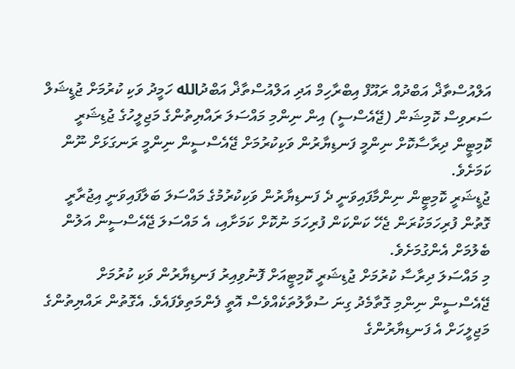އަލްއުސްތާޛް އަބްދުއް ރައޫފް އިބްރާހިމް އަދި އަލްއުސްތާޛް އަބްދުالله ހަމީދު ވަކި ކުރުމަށް ޖުޑީޝަލް ސަރވިސް ކޮމިޝަން (ޖޭއެސްސީ) އިން ނިންމި މައްސަލަ ރައްޔިތުންގެ މަޖިލީހުގެ ޖުޑިޝަރީ ކޮމިޓީން ދިރާސާކޮށް ނިންމީ ފަނޑިޔާރުން ވަކިކުރުމަށް ޖޭއެސްސީން ނިންމީ ރަނގަޅަށް ނޫން ކަމަށެވެ.
ޖުޑީޝަރީ ކޮމިޓީން ނިންމާފައިވަނީ ދެ ފަނޑިޔާރުން ވަކިކުރުމުގެ މައްސަލަ ބަލާފައިވަނީ އިޖުރާރީ ގޮތުން ފުރިހަމަކުރަން ޖެހޭ ކަންކަން ފުރިހަމަ ނުކޮށް ކަމަށާއި، އެ މައްސަލަ ޖޭއެސްސީން އަލުން ބެލުމަށް އެންގުމަށެވެ.
މި މައްސަލަ ދިރާސާ ކުރުމަށް ޖުޑިޝަރީ ކޮމިޓީއަށް ފޮނުވިއިރު ފަނޑިޔާރުން ވަކި ކުރުމަށް ޖޭއެސްސީން ނިންމި ގޮތާމެދު ގިނަ ސުވާލުތަކެއްވެސް އޮތީ ފެންމަތިވެފައެވެ. އެގޮތުން ރައްޔިތުންގެ މަޖިލީހަށް އެ ފަނޑިޔާރުންގެ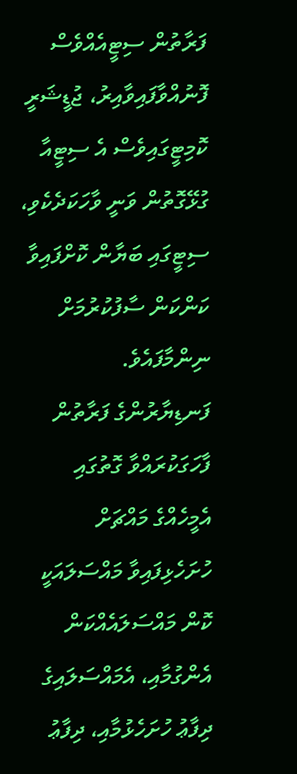ފަރާތުން ސިޓީއެއްވެސް ފޮނުއްވާފައިވާއިރު، ޖުޑީޝަރީ ކޮމިޓީގައިވެސް އެ ސިޓީއާ ގުޅޭގޮތުން ވަނީ ވާހަކަދެކެވި، ސިޓީގައި ބަޔާން ކޮށްފައިވާ ކަންކަން ސާފުކުރުމަށް ނިންމާފައެވެ.
ފަނޑިޔާރުންގެ ފަރާތުން ފާހަގަކުރައްވާ ގޮތުގައި އެމީހެއްގެ މައްޗަށް ހުށަހެޅިފައިވާ މައްސަލައަކީ ކޮން މައްސަލައެއްކަން އެންގުމާއި، އެމައްސަލައިގެ ދިފާޢު ހުށަހެޅުމާއި، ދިފާޢު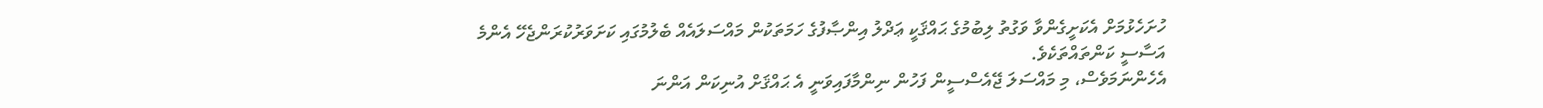ހުށަހެޅުމަށް އެކަށީގެންވާ ވަގުތު ލިބުމުގެ ޙައްޤަކީ ޢަދްލު އިންޞާފުގެ ހަމަތަކުން މައްސަލައެއް ބެލުމުގައި ކަށަވަރުކުރަންޖެހޭ އެންމެ އަސާސީ ކަންތައްތަކެވެ.
އެހެންނަމަވެސް، މި މައްސަލަ ޖޭއެސްސީން ފަހުން ނިންމާފައިވަނީ އެ ޙައްޤަށް އުނިކަން އަންނަ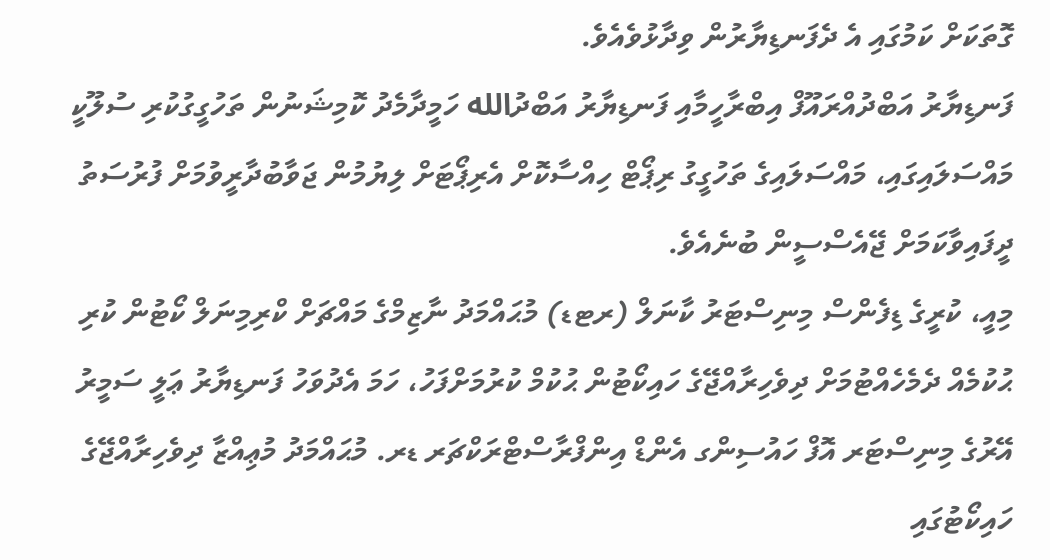ގޮތަކަށް ކަމުގައި އެ ދެފަނޑިޔާރުން ވިދާޅުވެއެވެ.
ފަނޑިޔާރު އަބްދުއްރައޫފް އިބްރާހީމާއި ފަނޑިޔާރު އަބްދުالله ހަމީދާމެދު ކޮމިޝަނުން ތަހުގީގުކުރި ސުލޫކީ މައްސަލައިގައި، މައްސަލައިގެ ތަހުގީގު ރިޕޯޓް ހިއްސާކޮށް އެރިޕޯޓަށް ލިޔުމުން ޖަވާބުދާރީވުމަށް ފުރުސަތު ދީފައިވާކަމަށް ޖޭއެސްސީން ބުނެއެވެ.
މިއީ، ކުރީގެ ޑިފެންސް މިނިސްޓަރު ކާނަލް (ރޓޑ) މުޙައްމަދު ނާޒިމްގެ މައްޗަށް ކްރިމިނަލް ކޯޓުން ކުރި ޙުކުމެއް ދެމެހެއްޓުމަށް ދިވެހިރާއްޖޭގެ ހައިކޯޓުން ޙުކުމް ކުރުމަށްފަހު، ހަމަ އެދުވަހު ފަނޑިޔާރު ޢަލީ ސަމީރު އޭރުގެ މިނިސްޓަރ އޮފް ހައުސިންގ އެންޑް އިންފްރާސްޓްރަކްޗަރ ޑރ. މުޙައްމަދު މުޢިއްޒާ ދިވެހިރާއްޖޭގެ ހައިކޯޓުގައި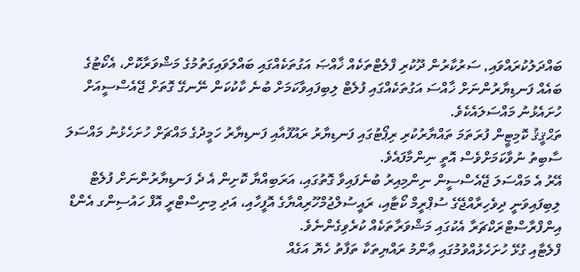ބައްދަލުކުރައްވައި, ސަރުކާރުން ދޫކުރި ފްލެޓްތަކެއް ޚާއްޞަ އަގުތަކެއްގައި ބައްލަވައިގަތުމުގެ މަޝްވަރާކޮށް، އެކޯޓުގެ ބައެއް ފަނޑިޔާރުންނަށް ޚާއްސަ އަގުތަކެއްގައި ފުލެޓް ލިބިފައިވާކަމަށް ބުނެ ކާކުކަން ނޭނގޭ ގޮތަށް ޖޭއެސްސީއަށް ހުށައެޅުނު މައްސަލައެކެވެ.
ތަޙްޤީޤު ކޮމިޓީން ފުރަތަމަ ތައްޔާރުކުރި ރިޕޯޓުގައި ފަނޑިޔާރު ރައޫފުއާއި ފަނޑިޔާރު ހަމީދުގެ މައްޗަށް ހުށަހެޅުނު މައްސަލަ ސާބިތު ނުވާކަމަށްވެސް އޮތީ ނިންމާފައެވެ.
އޭރު އެ މައްސަލަ ޖޭއެސްސީން ނިންމިއިރު ބުނެފައިވާ ގޮތުގައި، އަރަބިއްޔާ ކޮށިން އެ ދެ ފަނޑިޔާރުންނަށް ފުލެޓް ލިބިފައިވަނީ ދިވެހިރާއްޖޭގެ ސުޕްރީމް ކޯޓާއި، ރައީސުލްޖުމްހޫރިއްޔާގެ އޮފީހާއި، އަދި މިނިސްޓްރީ އޮފް ހައުސިންގ އެންޑް އިންފްރާސްޓްރަކްޗަރާ އެކުގައި މަޝްވަރާތަކެއް ކުރެވިގެންނެވެ.
ފްލެޓާއި ގުޅޭ ހުށަހެޅުއްވުމުގައި ޢާންމު ރައްޔިތަކާ ތަފާތު ހެޔޮ އަގެއް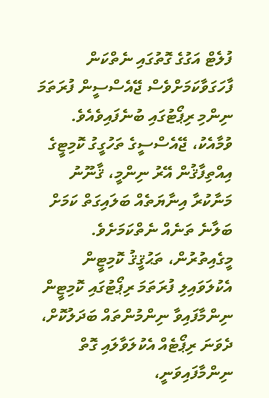ފުލެޓް އަގުގެ ގޮތުގައި ނެތްކަން ފާހަގަވާކަމަށްވެސް ޖޭއެސްސީން ފުރަތަމަ ނިންމި ރިޕޯޓުގައި ބުނެފައިވެއެވެ. ވުމާއެކު، ޖޭއެސްސީގެ ތަހުގީގު ކޮމިޓީގެ އިއްތިފާޤުން އޭރު ނިންމީ، ޤާނޫނު މަނާކުރާ އިނާޔަތެއް ބަލައިގަތް ކަމަށް ބަލާނެ ތަނެއް ނެތްކަމަށެވެ.
މީގެއިތުރުން، ތަޙުޤީޤު ކޮމިޓީން އެކުލަވައިލި ފުރަތަމަ ރިޕޯޓުގައި ކޮމިޓީން ނިންމާފައިވާ ނިންމުންތައް ބަދަލުކޮށް، ދެވަނަ ރިޕޯޓެއް އެކުލަވާލައި ގޮތް ނިންމާފައިވަނީ،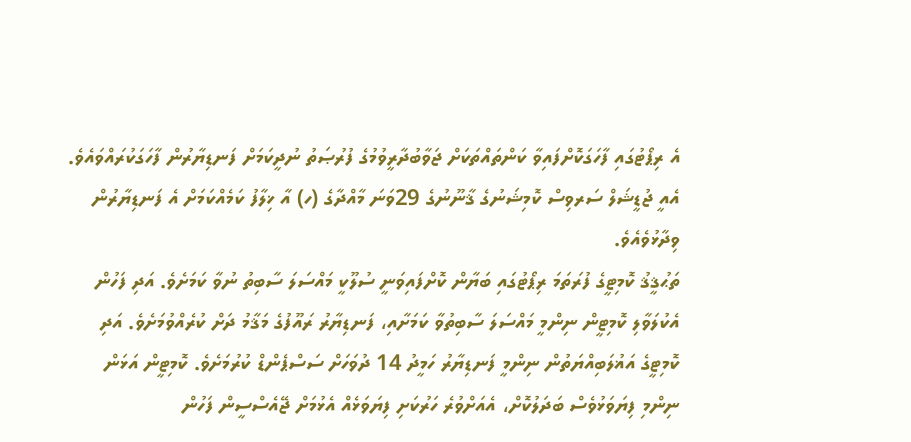އެ ރިޕޯޓުގައި ފާހަގަކޮށްފައިވާ ކަންތައްތަކަށް ޖަވާބުދާރީވުމުގެ ފުރުޞަތު ނުދީކަމަށް ފަނޑިޔާރުން ފާހަގަކުރައްވައެވެ. އެއީ ޖުޑީޝަލް ސަރވިސް ކޮމިޝަނުގެ ޤާނޫނުގެ 29ވަނަ މާއްދާގެ (ހ) އާ ޚިލާފު ކަމެއްކަމަށް އެ ފަނޑިޔާރުން ވިދާޅުވެއެވެ.
ތަޙުޤީޤު ކޮމިޓީގެ ފުރަތަމަ ރިޕޯޓުގައި ބަޔާން ކޮށްފައިވަނީ ސުލޫކީ މައްސަލަ ސާބިތު ނުވާ ކަމަށެވެ. އަދި ފަހުން އެކުލަވާލި ކޮމިޓީން ނިންމީ މައްސަލަ ސާބިތުވާ ކަމަށާއި، ފަނޑިޔާރު ރައޫފުގެ މަޤާމު ދަށް ކުރެއްވުމަށެވެ. އަދި ކޮމިޓީގެ އަޣުލަބިއްޔަތުން ނިންމީ ފަނޑިޔާރު ހަމީދު 14 ދުވަހަށް ސަސްޕެންޑް ކުރުމަށެވެ. ކޮމިޓީން އަޅަން ނިންމި ފިޔަވަޅުވެސް ބަދަލުކޮށް، އެއަށްވުރެ ހަރުކަށި ފިޔަވަޅެއް އެޅުމަށް ޖޭއެސްސީން ފަހުން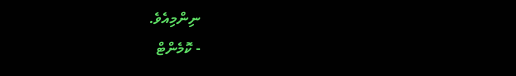ނިންމިއެވެ.
- ކޮމެންޓް